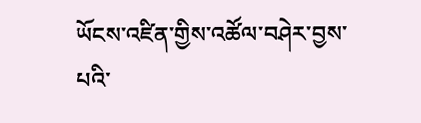ཡོངས་འཛིན་གྱིས་འཚོལ་བཤེར་བྱས་པའི་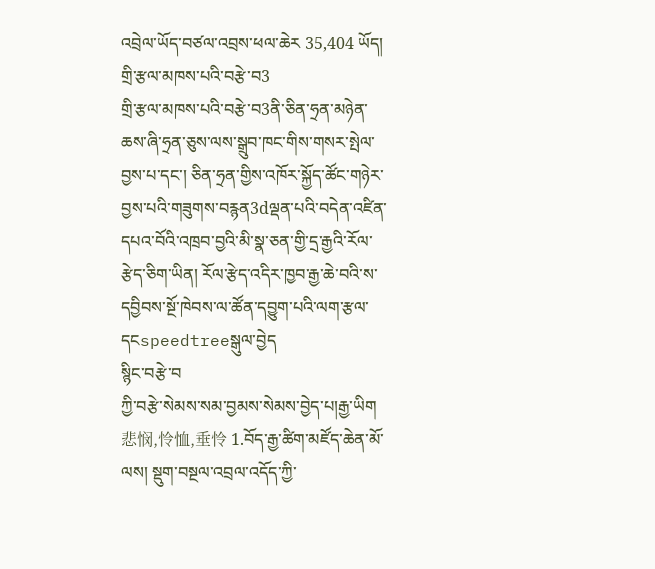འབྲེལ་ཡོད་བཙལ་འབྲས་ཕལ་ཆེར 35,404 ཡོད།
གྲི་རྩལ་མཁས་པའི་བརྩེ་བ3
གྲི་རྩལ་མཁས་པའི་བརྩེ་བ3ནི་ཅིན་ཧྲན་མཉེན་ཆས་ཞི་ཧྲན་ཅུས་ལས་སྒྲུབ་ཁང་གིས་གསར་སྤེལ་བྱས་པ་དང་། ཅིན་ཧྲན་གྱིས་འཁོར་སྐྱོད་ཚོང་གཉེར་བྱས་པའི་གཟུགས་བརྙན3dལྡན་པའི་བདེན་འཛིན་དཔའ་བོའི་འཁྲབ་བྱའི་མི་སྣ་ཅན་གྱི་དྲ་རྒྱའི་རོལ་རྩེད་ཅིག་ཡིན། རོལ་རྩེད་འདིར་ཁྱབ་རྒྱ་ཆེ་བའི་ས་དབྱིབས་སྔོ་ཁེབས་ལ་ཚོན་དབྱུག་པའི་ལག་རྩལ་དངspeedtreeསྒུལ་བྱེད
སྙིང་བརྩེ་བ
ཀྱི་བརྩེ་སེམས་སམ་བྱམས་སེམས་བྱེད་པ།རྒྱ་ཡིག 悲悯,怜恤,垂怜 1.བོད་རྒྱ་ཚིག་མཛོད་ཆེན་མོ་ལས། སྡུག་བསྔལ་འབྲལ་འདོད་ཀྱི་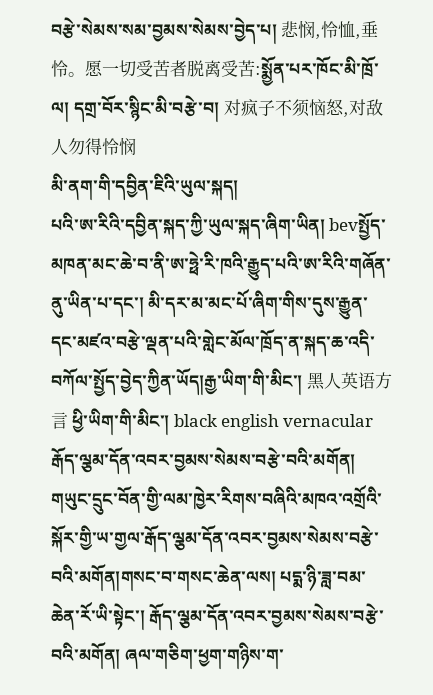བརྩེ་སེམས་སམ་བྱམས་སེམས་བྱེད་པ། 悲悯,怜恤,垂怜。愿一切受苦者脱离受苦:སྨྱོན་པར་ཁོང་མི་ཁྲོ་ལ། དགྲ་བོར་སྙིང་མི་བརྩེ་བ། 对疯子不须恼怒,对敌人勿得怜悯
མི་ནག་གི་དབྱིན་ཇིའི་ཡུལ་སྐད།
པའི་ཨ་རིའི་དབྱིན་སྐད་ཀྱི་ཡུལ་སྐད་ཞིག་ཡིན། bevསྤྱོད་མཁན་མང་ཆེ་བ་ནི་ཨ་ཧྥེ་རི་ཁའི་རྒྱུད་པའི་ཨ་རིའི་གཞོན་ནུ་ཡིན་པ་དང་། མི་དར་མ་མང་པོ་ཞིག་གིས་དུས་རྒྱུན་དང་མཛའ་བརྩེ་ལྡན་པའི་གླེང་མོལ་ཁྲོད་ན་སྐད་ཆ་འདི་བཀོལ་སྤྱོད་བྱེད་ཀྱིན་ཡོད།རྒྱ་ཡིག་གི་མིང་། 黑人英语方言 ཕྱི་ཡིག་གི་མིང་། black english vernacular
རྒོད་ལྕམ་དོན་འབར་བྱམས་སེམས་བརྩེ་བའི་མགོན།
གཡུང་དྲུང་བོན་གྱི་ལམ་ཁྱེར་རིགས་བཞིའི་མཁའ་འགྲོའི་སྐོར་གྱི་ཡ་གྱལ་རྒོད་ལྕམ་དོན་འབར་བྱམས་སེམས་བརྩེ་བའི་མགོན།གསང་བ་གསང་ཆེན་ལས། པདྨ་ཉི་ཟླ་བམ་ཆེན་རོ་ཡི་སྟེང་། རྒོད་ལྕམ་དོན་འབར་བྱམས་སེམས་བརྩེ་བའི་མགོན། ཞལ་གཅིག་ཕྱག་གཉིས་ག་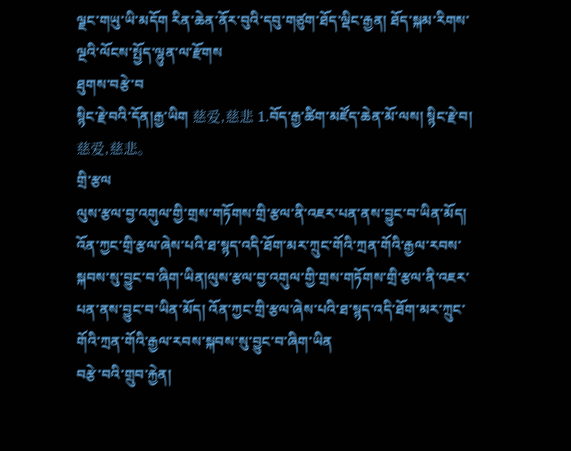ལྗང་གཡུ་ཡི་མདོག རིན་ཆེན་ནོར་བུའི་དབུ་གཙུག་ཐོད་ལྡིང་རྒྱན། ཐོད་སྐམ་རིགས་ལྔའི་ལོངས་སྤྱོད་ལྷུན་ལ་རྫོགས
ཐུགས་བརྩེ་བ
སྙིང་རྗེ་བའི་དོན།རྒྱ་ཡིག 慈爱,慈悲 1.བོད་རྒྱ་ཚིག་མཛོད་ཆེན་མོ་ལས། སྙིང་རྗེ་བ། 慈爱,慈悲。
གྲི་རྩལ
ལུས་རྩལ་བྱ་འགུལ་གྱི་གྲས་གཏོགས་གྲི་རྩལ་ནི་འཇར་པན་ནས་བྱུང་བ་ཡིན་མོད། འོན་ཀྱང་གྲི་རྩལ་ཞེས་པའི་ཐ་སྙད་འདི་ཐོག་མར་ཀྲུང་གོའི་ཀྲན་གོའི་རྒྱལ་རབས་སྐབས་སུ་བྱུང་བ་ཞིག་ཡིན།ལུས་རྩལ་བྱ་འགུལ་གྱི་གྲས་གཏོགས་གྲི་རྩལ་ནི་འཇར་པན་ནས་བྱུང་བ་ཡིན་མོད། འོན་ཀྱང་གྲི་རྩལ་ཞེས་པའི་ཐ་སྙད་འདི་ཐོག་མར་ཀྲུང་གོའི་ཀྲན་གོའི་རྒྱལ་རབས་སྐབས་སུ་བྱུང་བ་ཞིག་ཡིན
བརྩེ་བའི་གྲུབ་རྐྱེན།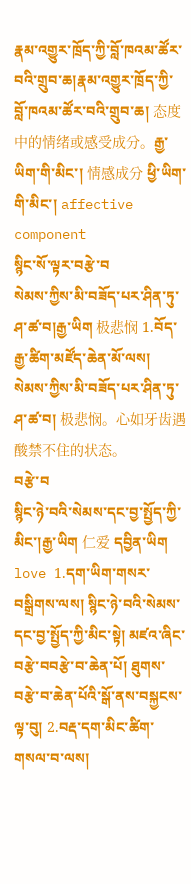རྣམ་འགྱུར་ཁྲོད་ཀྱི་བློ་ཁའམ་ཚོར་བའི་གྲུབ་ཆ།རྣམ་འགྱུར་ཁྲོད་ཀྱི་བློ་ཁའམ་ཚོར་བའི་གྲུབ་ཆ། 态度中的情绪或感受成分。རྒྱ་ཡིག་གི་མིང་། 情感成分 ཕྱི་ཡིག་གི་མིང་། affective component
སྙིང་སོ་ལྟར་བརྩེ་བ
སེམས་ཀྱིས་མི་བཟོད་པར་ཤིན་ཏུ་ཤ་ཚ་བ།རྒྱ་ཡིག 极悲悯 1.བོད་རྒྱ་ཚིག་མཛོད་ཆེན་མོ་ལས། སེམས་ཀྱིས་མི་བཟོད་པར་ཤིན་ཏུ་ཤ་ཚ་བ། 极悲悯。心如牙齿遇酸禁不住的状态。
བརྩེ་བ
སྙིང་ཉེ་བའི་སེམས་དང་བྱ་སྤྱོད་ཀྱི་མིང་།རྒྱ་ཡིག 仁爱 དབྱིན་ཡིག love 1.དག་ཡིག་གསར་བསྒྲིགས་ལས། སྙིང་ཉེ་བའི་སེམས་དང་བྱ་སྤྱོད་ཀྱི་མིང་སྟེ། མཛའ་ཞིང་བརྩེ་བབརྩེ་བ་ཆེན་པོ། ཐུགས་བརྩེ་བ་ཆེན་པོའི་སྒོ་ནས་བསྐྱངས་ལྟ་བུ། 2.བརྡ་དག་མིང་ཚིག་གསལ་བ་ལས།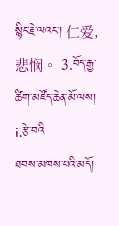སྙིང་རྗེ་ལའང་། 仁爱,悲悯。 3.བོད་རྒྱ་ཚིག་མཛོད་ཆེན་མོ་ལས། i.རྩེ་བའི
ཐབས་མཁས་པའི་མདོ།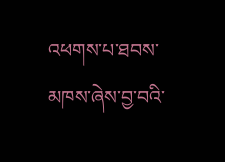འཕགས་པ་ཐབས་མཁས་ཞེས་བྱ་བའི་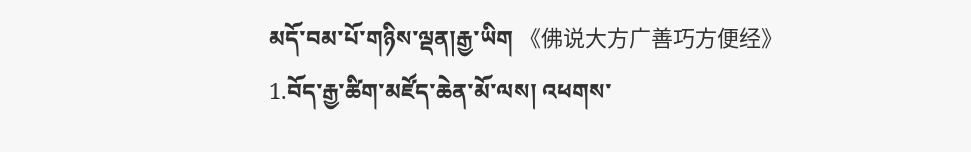མདོ་བམ་པོ་གཉིས་ལྡན།རྒྱ་ཡིག 《佛说大方广善巧方便经》 1.བོད་རྒྱ་ཚིག་མཛོད་ཆེན་མོ་ལས། འཕགས་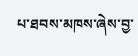པ་ཐབས་མཁས་ཞེས་བྱ་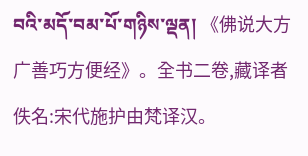བའི་མདོ་བམ་པོ་གཉིས་ལྡན། 《佛说大方广善巧方便经》。全书二卷,藏译者佚名:宋代施护由梵译汉。